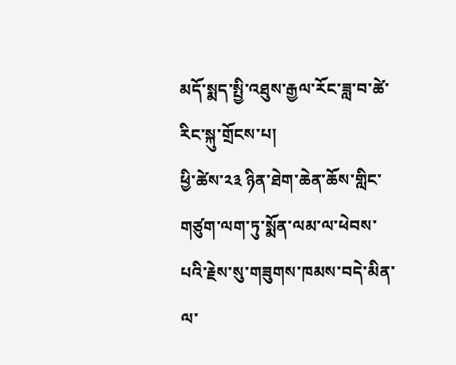མདོ་སྨད་སྤྱི་འཐུས་རྒྱལ་རོང་ཟླ་བ་ཚེ་རིང་སྐུ་གྲོངས་པ།
ཕྱི་ཚེས་༢༣ ཉིན་ཐེག་ཆེན་ཆོས་གླིང་གཙུག་ལག་ཏུ་སྨོན་ལམ་ལ་ཕེབས་པའི་རྗེས་སུ་གཟུགས་ཁམས་བདེ་མིན་ལ་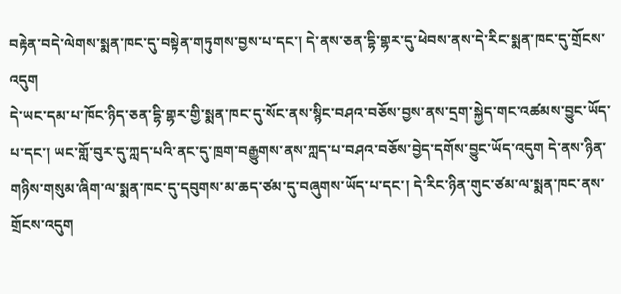བརྟེན་བདེ་ལེགས་སྨན་ཁང་དུ་བསྟེན་གཏུགས་བྱས་པ་དང་། དེ་ནས་ཅན་དྷི་གྷར་དུ་ཕེབས་ནས་དེ་རིང་སྨན་ཁང་དུ་གྲོངས་འདུག
དེ་ཡང་དམ་པ་ཁོང་ཉིད་ཅན་དྷི་གྷར་གྱི་སྨན་ཁང་དུ་སོང་ནས་སྙིང་བཤའ་བཅོས་བྱས་ནས་དྲག་སྐྱེད་གང་འཚམས་བྱུང་ཡོད་པ་དང་། ཡང་གློ་བུར་དུ་ཀླད་པའི་ནང་དུ་ཁྲག་བརྒྱུགས་ནས་ཀླད་པ་བཤའ་བཅོས་བྱེད་དགོས་བྱུང་ཡོད་འདུག དེ་ནས་ཉིན་གཉིས་གསུམ་ཞིག་ལ་སྨན་ཁང་དུ་དབུགས་མ་ཆད་ཙམ་དུ་བཞུགས་ཡོད་པ་དང་། དེ་རིང་ཉིན་གུང་ཙམ་ལ་སྨན་ཁང་ནས་གྲོངས་འདུག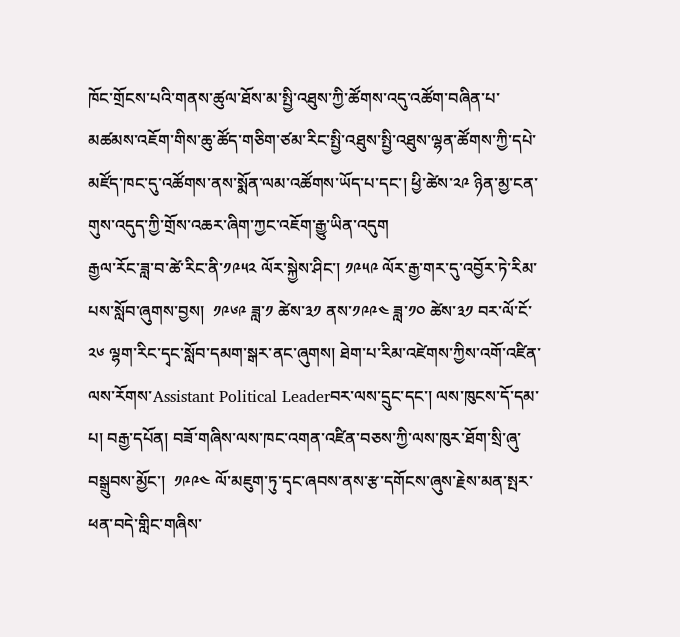ཁོང་གྲོངས་པའི་གནས་ཚུལ་ཐོས་མ་སྤྱི་འཐུས་ཀྱི་ཚོགས་འདུ་འཚོག་བཞིན་པ་མཚམས་འཇོག་གིས་ཆུ་ཚོད་གཅིག་ཙམ་རིང་སྤྱི་འཐུས་སྤྱི་འཐུས་ལྷན་ཚོགས་ཀྱི་དཔེ་མཛོད་ཁང་དུ་འཚོགས་ནས་སྨོན་ལམ་འཚོགས་ཡོད་པ་དང་། ཕྱི་ཚེས་༢༩ ཉིན་མྱ་ངན་གུས་འདུད་ཀྱི་གྲོས་འཆར་ཞིག་ཀྱང་འཇོག་རྒྱུ་ཡིན་འདུག
རྒྱལ་རོང་ཟླ་བ་ཚེ་རིང་ནི་༡༩༥༢ ལོར་སྐྱེས་ཤིང་། ༡༩༥༩ ལོར་རྒྱ་གར་དུ་འབྱོར་ཏེ་རིམ་པས་སློབ་ཞུགས་བྱས།  ༡༩༦༩ ཟླ་༡ ཚེས་༣༡ ནས་༡༩༩༤ ཟླ་༡༠ ཚེས་༣༡ བར་ལོ་ངོ་༢༦ ལྷག་རིང་དྭང་སློབ་དམག་སྒར་ནང་ཞུགས། ཐེག་པ་རིམ་འཛེགས་ཀྱིས་འགོ་འཛིན་ལས་རོགས་Assistant Political Leaderབར་ལས་དྲུང་དང་། ལས་ཁུངས་དོ་དམ་པ། བརྒྱ་དཔོན། བཟོ་གཞིས་ལས་ཁང་འགན་འཛིན་བཅས་ཀྱི་ལས་ཁུར་ཐོག་སྲི་ཞུ་བསྒྲུབས་མྱོང་།  ༡༩༩༤ ལོ་མཇུག་ཏུ་དྭང་ཞབས་ནས་རྩ་དགོངས་ཞུས་རྗེས་མན་སྤར་ཕན་བདེ་གླིང་གཞིས་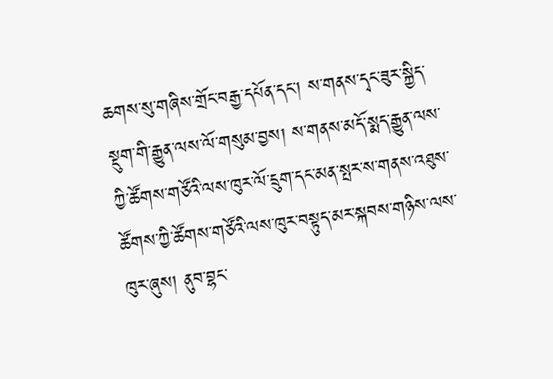ཆགས་སུ་གཞིས་གྲོང་བརྒྱ་དཔོན་དང་། ས་གནས་དྭང་ཟུར་སྐྱིད་སྡུག་གི་རྒྱུན་ལས་ལོ་གསུམ་བྱས། ས་གནས་མདོ་སྨད་རྒྱུན་ལས་ཀྱི་ཚོགས་གཙོའི་ལས་ཁུར་ལོ་དྲུག་དང་མན་སྤར་ས་གནས་འཐུས་ཚོགས་ཀྱི་ཚོགས་གཙོའི་ལས་ཁུར་བསྟུད་མར་སྐབས་གཉིས་ལས་ཁུར་ཞུས། ནུབ་བྷང་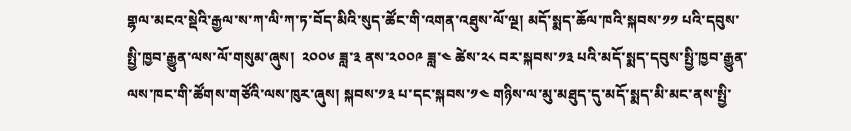གྷལ་མངའ་སྡེའི་རྒྱལ་ས་ཀ་ལི་ཀ་ཏ་བོད་མིའི་སུད་ཚོང་གི་འགན་འཐུས་ལོ་ལྔ། མདོ་སྨད་ཆོལ་ཁའི་སྐབས་༡༡ པའི་དབུས་སྤྱི་ཁྱབ་རྒྱུན་ལས་ལོ་གསུམ་ཞུས།  ༢༠༠༦ ཟླ་༣ ནས་༢༠༠༩ ཟླ་༤ ཚེས་༢༨ བར་སྐབས་༡༣ པའི་མདོ་སྨད་དབུས་སྤྱི་ཁྱབ་རྒྱུན་ལས་ཁང་གི་ཚོགས་གཙོའི་ལས་ཁུར་ཞུས། སྐབས་༡༣ པ་དང་སྐབས་༡༤ གཉིས་ལ་མུ་མཐུད་དུ་མདོ་སྨད་མི་མང་ནས་སྤྱི་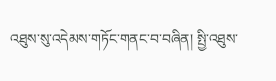འཐུས་སུ་འདེམས་གཏོང་གནང་བ་བཞིན། སྤྱི་འཐུས་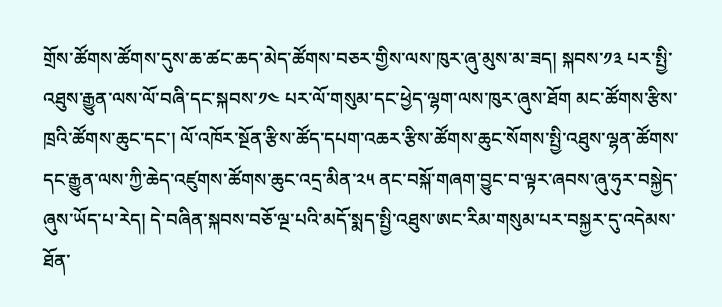གྲོས་ཚོགས་ཚོགས་དུས་ཆ་ཚང་ཆད་མེད་ཚོགས་བཅར་གྱིས་ལས་ཁུར་ཞུ་མུས་མ་ཟད། སྐབས་༡༣ པར་སྤྱི་འཐུས་རྒྱུན་ལས་ལོ་བཞི་དང་སྐབས་༡༤ པར་ལོ་གསུམ་དང་ཕྱེད་ལྷག་ལས་ཁུར་ཞུས་ཐོག མང་ཚོགས་རྩིས་ཁྲའི་ཚོགས་ཆུང་དང་། ལོ་འཁོར་སྔོན་རྩིས་ཚོད་དཔག་འཆར་རྩིས་ཚོགས་ཆུང་སོགས་སྤྱི་འཐུས་ལྷན་ཚོགས་དང་རྒྱུན་ལས་ཀྱི་ཆེད་འཛུགས་ཚོགས་ཆུང་འདྲ་མིན་༢༥ ནང་བསྐོ་གཞག་བྱུང་བ་ལྟར་ཞབས་ཞུ་ཧུར་བསྐྱེད་ཞུས་ཡོད་པ་རེད། དེ་བཞིན་སྐབས་བཅོ་ལྔ་པའི་མདོ་སྨད་སྤྱི་འཐུས་ཨང་རིམ་གསུམ་པར་བསྐྱར་དུ་འདེམས་ཐོན་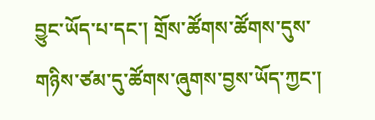བྱུང་ཡོད་པ་དང་། གྲོས་ཚོགས་ཚོགས་དུས་གཉིས་ཙམ་དུ་ཚོགས་ཞུགས་བྱས་ཡོད་ཀྱང་།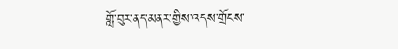གློ་བུར་ནད་མནར་གྱིས་འདས་གྲོངས་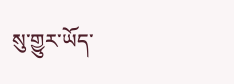སུ་གྱུར་ཡོད་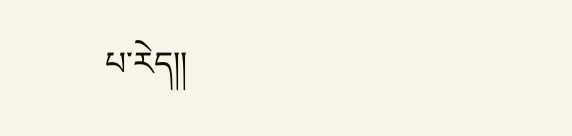པ་རེད།།